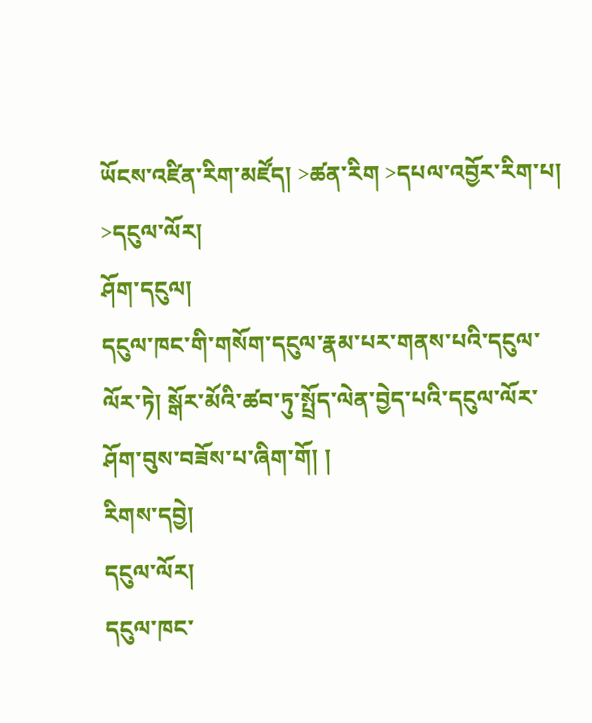ཡོངས་འཛིན་རིག་མཛོད། >ཚན་རིག >དཔལ་འབྱོར་རིག་པ། >དངུལ་ལོར།
ཤོག་དངུལ།
དངུལ་ཁང་གི་གསོག་དངུལ་རྣམ་པར་གནས་པའི་དངུལ་ལོར་ཏེ། སྒོར་མོའི་ཚབ་ཏུ་སྤྲོད་ལེན་བྱེད་པའི་དངུལ་ལོར་ཤོག་བུས་བཟོས་པ་ཞིག་གོ། །
རིགས་དབྱེ།
དངུལ་ལོར།
དངུལ་ཁང་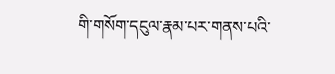གི་གསོག་དངུལ་རྣམ་པར་གནས་པའི་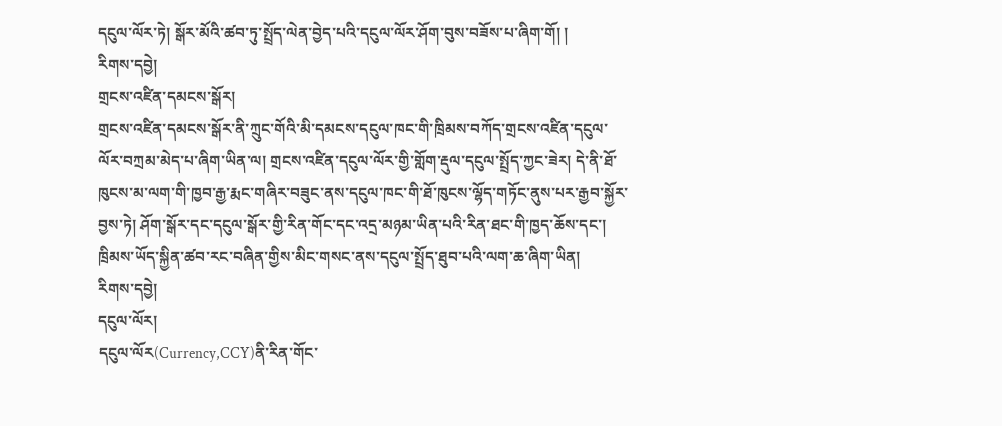དངུལ་ལོར་ཏེ། སྒོར་མོའི་ཚབ་ཏུ་སྤྲོད་ལེན་བྱེད་པའི་དངུལ་ལོར་ཤོག་བུས་བཟོས་པ་ཞིག་གོ། །
རིགས་དབྱེ།
གྲངས་འཛིན་དམངས་སྒོར།
གྲངས་འཛིན་དམངས་སྒོར་ནི་ཀྲུང་གོའི་མི་དམངས་དངུལ་ཁང་གི་ཁྲིམས་བཀོད་གྲངས་འཛིན་དངུལ་ལོར་བཀྲམ་མེད་པ་ཞིག་ཡིན་ལ། གྲངས་འཛིན་དངུལ་ལོར་གྱི་གློག་རྡུལ་དངུལ་སྤྲོད་ཀྱང་ཟེར། དེ་ནི་ཐོ་ཁུངས་མ་ལག་གི་ཁྱབ་རྒྱ་རྨང་གཞིར་བཟུང་ནས་དངུལ་ཁང་གི་ཐོ་ཁུངས་ལྷོད་གཏོང་ནུས་པར་རྒྱབ་སྐྱོར་བྱས་ཏེ། ཤོག་སྒོར་དང་དངུལ་སྒོར་གྱི་རིན་གོང་དང་འདྲ་མཉམ་ཡིན་པའི་རིན་ཐང་གི་ཁྱད་ཆོས་དང་། ཁྲིམས་ཡོད་སྐྱིན་ཚབ་རང་བཞིན་གྱིས་མིང་གསང་ནས་དངུལ་སྤྲོད་ཐུབ་པའི་ལག་ཆ་ཞིག་ཡིན།
རིགས་དབྱེ།
དངུལ་ལོར།
དངུལ་ལོར(Currency,CCY)ནི་རིན་གོང་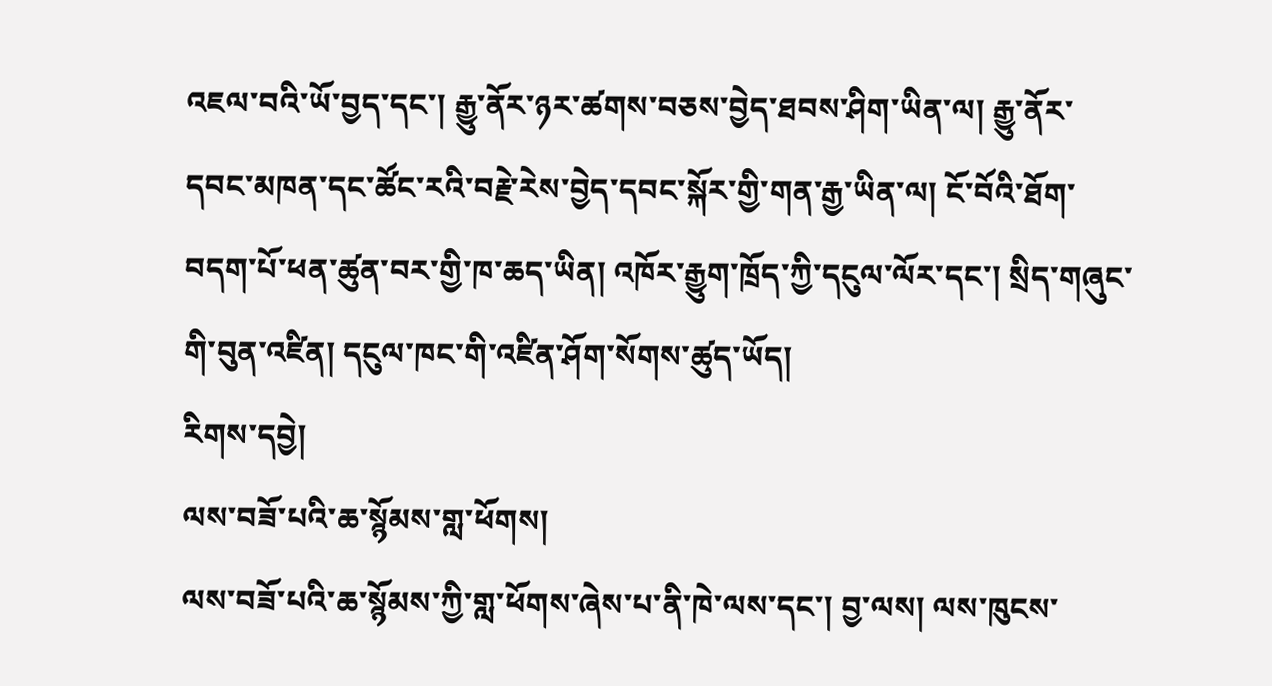འཇལ་བའི་ཡོ་བྱད་དང་། རྒྱུ་ནོར་ཉར་ཚགས་བཅས་བྱེད་ཐབས་ཤིག་ཡིན་ལ། རྒྱུ་ནོར་དབང་མཁན་དང་ཚོང་རའི་བརྗེ་རེས་བྱེད་དབང་སྐོར་གྱི་གན་རྒྱ་ཡིན་ལ། ངོ་བོའི་ཐོག་བདག་པོ་ཕན་ཚུན་བར་གྱི་ཁ་ཆད་ཡིན། འཁོར་རྒྱུག་ཁྲོད་ཀྱི་དངུལ་ལོར་དང་། སྲིད་གཞུང་གི་བུན་འཛིན། དངུལ་ཁང་གི་འཛིན་ཤོག་སོགས་ཚུད་ཡོད།
རིགས་དབྱེ།
ལས་བཟོ་པའི་ཆ་སྙོམས་གླ་ཕོགས།
ལས་བཟོ་པའི་ཆ་སྙོམས་ཀྱི་གླ་ཕོགས་ཞེས་པ་ནི་ཁེ་ལས་དང་། བྱ་ལས། ལས་ཁུངས་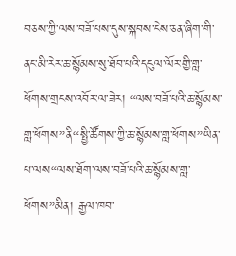བཅས་ཀྱི་ལས་བཟོ་པས་དུས་སྐབས་ངེས་ཅན་ཞིག་གི་ནང་མི་རེར་ཆ་སྙོམས་སུ་ཐོབ་པའི་དངུལ་ལོར་གྱི་གླ་ཕོགས་གྲངས་འབོར་ལ་ཟེར། “ལས་བཟོ་པའི་ཆ་སྙོམས་གླ་ཕོགས”ནི“སྤྱི་ཚོགས་ཀྱི་ཆ་སྙོམས་གླ་ཕོགས”ཡིན་པ་ལས“ལས་ཐོག་ལས་བཟོ་པའི་ཆ་སྙོམས་གླ་ཕོགས”མིན། རྒྱལ་ཁབ་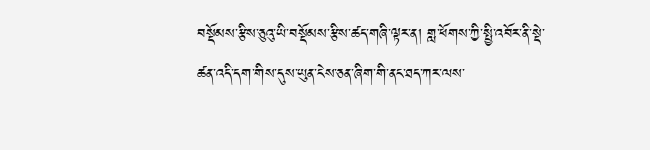བསྡོམས་རྩིས་ཅུའུ་ཡི་བསྡོམས་རྩིས་ཚད་གཞི་ལྟར་ན། གླ་ཕོགས་ཀྱི་སྤྱི་འབོར་ནི་སྡེ་ཚན་འདི་དག་གིས་དུས་ཡུན་ངེས་ཅན་ཞིག་གི་ནང་ཐད་ཀར་ལས་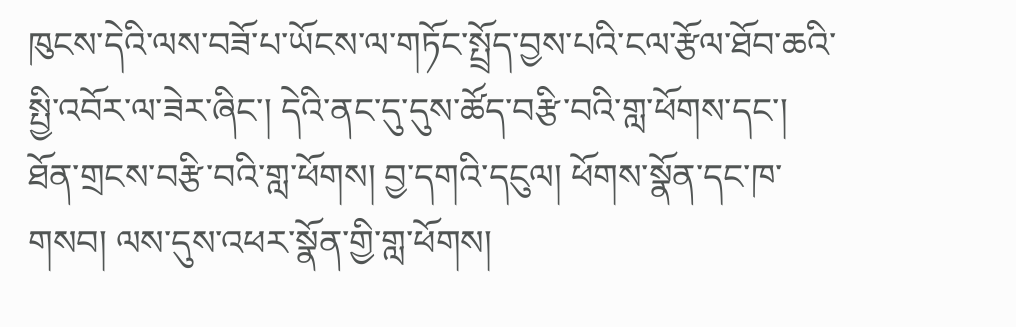ཁུངས་དེའི་ལས་བཟོ་པ་ཡོངས་ལ་གཏོང་སྤྲོད་བྱས་པའི་ངལ་རྩོལ་ཐོབ་ཆའི་སྤྱི་འབོར་ལ་ཟེར་ཞིང་། དེའི་ནང་དུ་དུས་ཚོད་བརྩི་བའི་གླ་ཕོགས་དང་། ཐོན་གྲངས་བརྩི་བའི་གླ་ཕོགས། བྱ་དགའི་དངུལ། ཕོགས་སྣོན་དང་ཁ་གསབ། ལས་དུས་འཕར་སྣོན་གྱི་གླ་ཕོགས།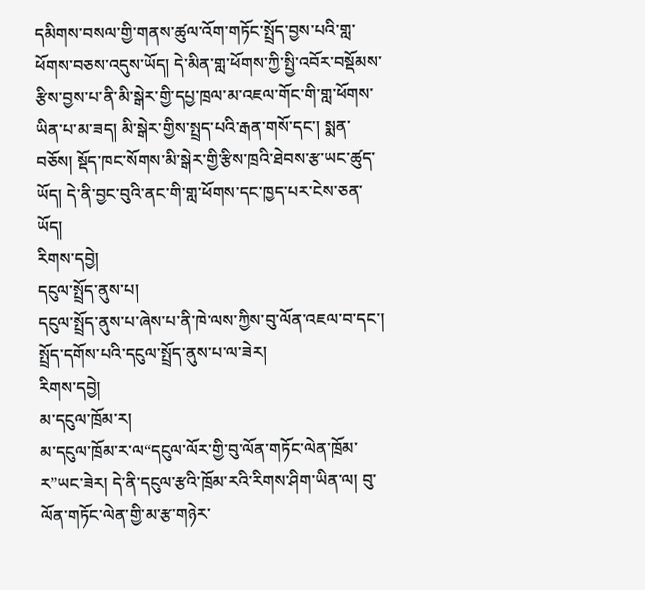དམིགས་བསལ་གྱི་གནས་ཚུལ་འོག་གཏོང་སྤྲོད་བྱས་པའི་གླ་ཕོགས་བཅས་འདུས་ཡོད། དེ་མིན་གླ་ཕོགས་ཀྱི་སྤྱི་འབོར་བསྡོམས་རྩིས་བྱས་པ་ནི་མི་སྒེར་གྱི་དཔྱ་ཁྲལ་མ་འཇལ་གོང་གི་གླ་ཕོགས་ཡིན་པ་མ་ཟད། མི་སྒེར་གྱིས་སྤྲད་པའི་རྒན་གསོ་དང་། སྨན་བཅོས། སྡོད་ཁང་སོགས་མི་སྒེར་གྱི་རྩིས་ཁྲའི་ཐེབས་རྩ་ཡང་ཚུད་ཡོད། དེ་ནི་བྱང་བུའི་ནང་གི་གླ་ཕོགས་དང་ཁྱད་པར་ངེས་ཅན་ཡོད།
རིགས་དབྱེ།
དངུལ་སྤྲོད་ནུས་པ།
དངུལ་སྤྲོད་ནུས་པ་ཞེས་པ་ནི་ཁེ་ལས་ཀྱིས་བུ་ལོན་འཇལ་བ་དང་། སྤྲོད་དགོས་པའི་དངུལ་སྤྲོད་ནུས་པ་ལ་ཟེར།
རིགས་དབྱེ།
མ་དངུལ་ཁྲོམ་ར།
མ་དངུལ་ཁྲོམ་ར་ལ“དངུལ་ལོར་གྱི་བུ་ལོན་གཏོང་ལེན་ཁྲོམ་ར”ཡང་ཟེར། དེ་ནི་དངུལ་རྩའི་ཁྲོམ་རའི་རིགས་ཤིག་ཡིན་ལ། བུ་ལོན་གཏོང་ལེན་གྱི་མ་རྩ་གཉེར་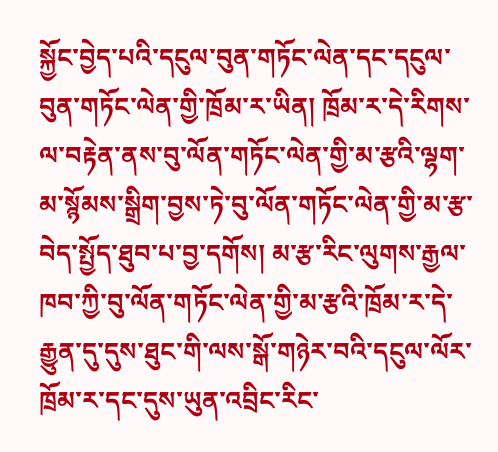སྐྱོང་བྱེད་པའི་དངུལ་བུན་གཏོང་ལེན་དང་དངུལ་བུན་གཏོང་ལེན་གྱི་ཁྲོམ་ར་ཡིན། ཁྲོམ་ར་དེ་རིགས་ལ་བརྟེན་ནས་བུ་ལོན་གཏོང་ལེན་གྱི་མ་རྩའི་ལྷག་མ་སྙོམས་སྒྲིག་བྱས་ཏེ་བུ་ལོན་གཏོང་ལེན་གྱི་མ་རྩ་བེད་སྤྱོད་ཐུབ་པ་བྱ་དགོས། མ་རྩ་རིང་ལུགས་རྒྱལ་ཁབ་ཀྱི་བུ་ལོན་གཏོང་ལེན་གྱི་མ་རྩའི་ཁྲོམ་ར་དེ་རྒྱུན་དུ་དུས་ཐུང་གི་ལས་སྒོ་གཉེར་བའི་དངུལ་ལོར་ཁྲོམ་ར་དང་དུས་ཡུན་འབྲིང་རིང་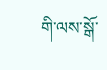གི་ལས་སྒོ་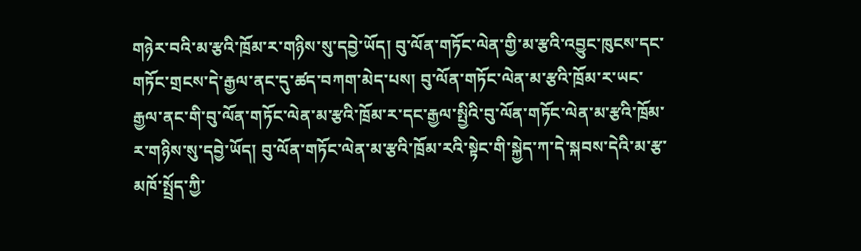གཉེར་བའི་མ་རྩའི་ཁྲོམ་ར་གཉིས་སུ་དབྱེ་ཡོད། བུ་ལོན་གཏོང་ལེན་གྱི་མ་རྩའི་འབྱུང་ཁུངས་དང་གཏོང་གྲངས་དེ་རྒྱལ་ནང་དུ་ཚད་བཀག་མེད་པས། བུ་ལོན་གཏོང་ལེན་མ་རྩའི་ཁྲོམ་ར་ཡང་རྒྱལ་ནང་གི་བུ་ལོན་གཏོང་ལེན་མ་རྩའི་ཁྲོམ་ར་དང་རྒྱལ་སྤྱིའི་བུ་ལོན་གཏོང་ལེན་མ་རྩའི་ཁྲོམ་ར་གཉིས་སུ་དབྱེ་ཡོད། བུ་ལོན་གཏོང་ལེན་མ་རྩའི་ཁྲོམ་རའི་སྟེང་གི་སྐྱེད་ཀ་དེ་སྐབས་དེའི་མ་རྩ་མཁོ་སྤྲོད་ཀྱི་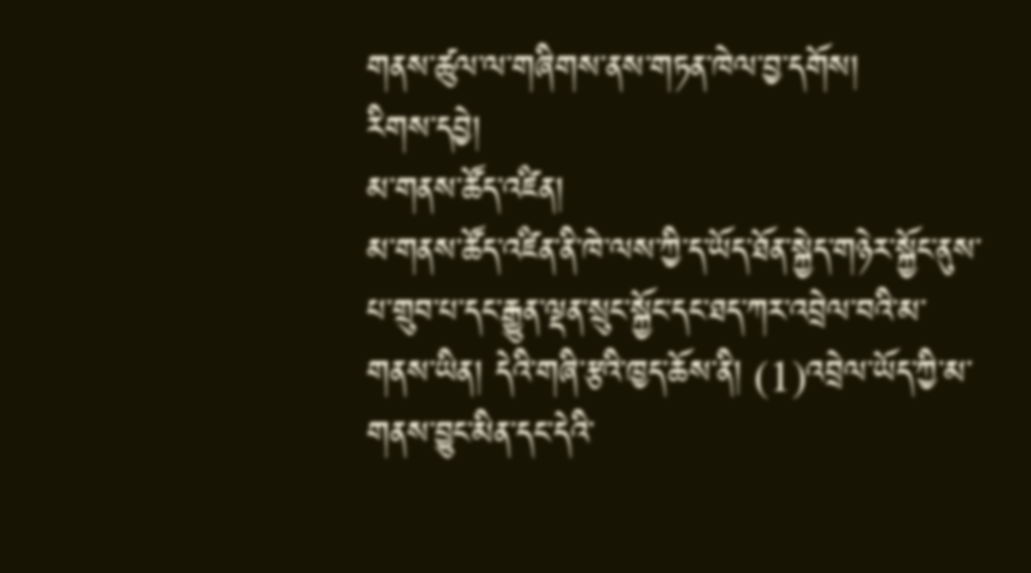གནས་ཚུལ་ལ་གཞིགས་ནས་གཏན་ཁེལ་བྱ་དགོས།
རིགས་དབྱེ།
མ་གནས་ཚོད་འཛིན།
མ་གནས་ཚོད་འཛིན་ནི་ཁེ་ལས་ཀྱི་ད་ཡོད་ཐོན་སྐྱེད་གཉེར་སྐྱོང་ནུས་པ་གྲུབ་པ་དང་རྒྱུན་ལྡན་སྲུང་སྐྱོང་དང་ཐད་ཀར་འབྲེལ་བའི་མ་གནས་ཡིན། དེའི་གཞི་རྩའི་ཁྱད་ཆོས་ནི། (1)འབྲེལ་ཡོད་ཀྱི་མ་གནས་བྱུང་མིན་དང་དེའི་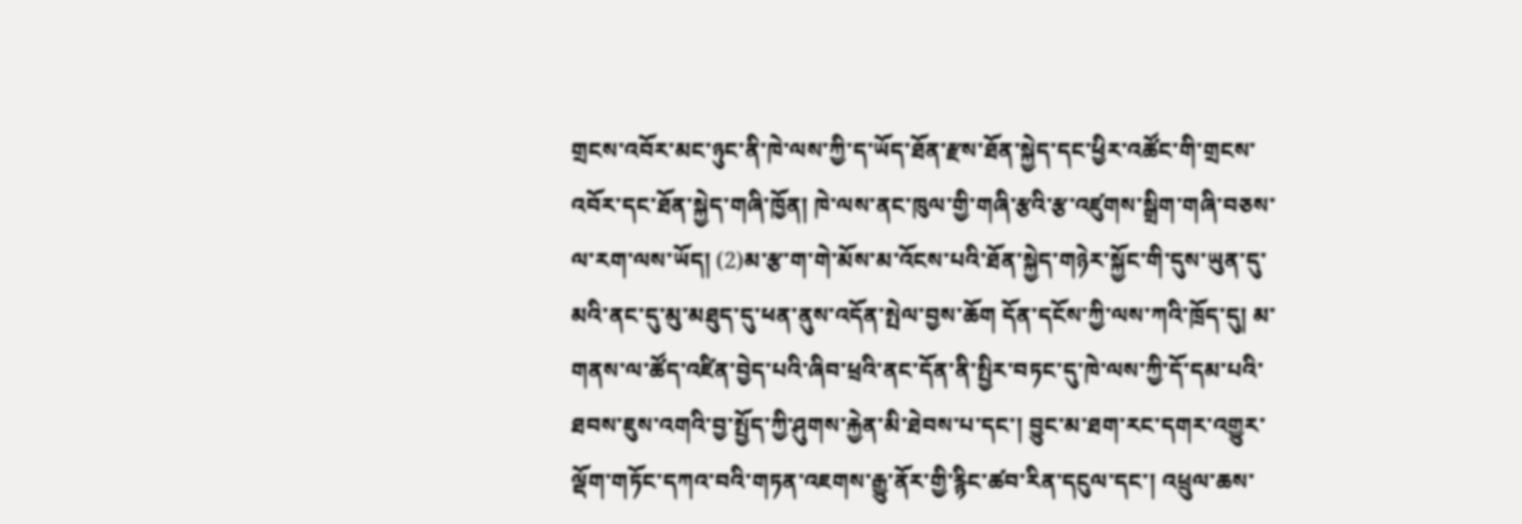གྲངས་འབོར་མང་ཉུང་ནི་ཁེ་ལས་ཀྱི་ད་ཡོད་ཐོན་རྫས་ཐོན་སྐྱེད་དང་ཕྱིར་འཚོང་གི་གྲངས་འབོར་དང་ཐོན་སྐྱེད་གཞི་ཁྱོན། ཁེ་ལས་ནང་ཁུལ་གྱི་གཞི་རྩའི་རྩ་འཛུགས་སྒྲིག་གཞི་བཅས་ལ་རག་ལས་ཡོད། (2)མ་རྩ་ག་གེ་མོས་མ་འོངས་པའི་ཐོན་སྐྱེད་གཉེར་སྐྱོང་གི་དུས་ཡུན་དུ་མའི་ནང་དུ་མུ་མཐུད་དུ་ཕན་ནུས་འདོན་སྤེལ་བྱས་ཆོག དོན་དངོས་ཀྱི་ལས་ཀའི་ཁྲོད་དུ། མ་གནས་ལ་ཚོད་འཛིན་བྱེད་པའི་ཞིབ་ཕྲའི་ནང་དོན་ནི་སྤྱིར་བཏང་དུ་ཁེ་ལས་ཀྱི་དོ་དམ་པའི་ཐབས་ཇུས་འགའི་བྱ་སྤྱོད་ཀྱི་ཤུགས་རྐྱེན་མི་ཐེབས་པ་དང་། བྱུང་མ་ཐག་རང་དགར་འགྱུར་ལྡོག་གཏོང་དཀའ་བའི་གཏན་འཇགས་རྒྱུ་ནོར་གྱི་རྙིང་ཚབ་རིན་དངུལ་དང་། འཕྲུལ་ཆས་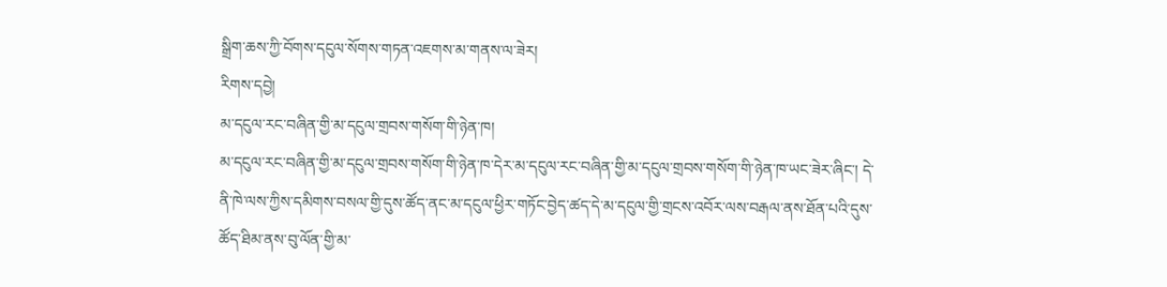སྒྲིག་ཆས་ཀྱི་བོགས་དངུལ་སོགས་གཏན་འཇགས་མ་གནས་ལ་ཟེར།
རིགས་དབྱེ།
མ་དངུལ་རང་བཞིན་གྱི་མ་དངུལ་གྲབས་གསོག་གི་ཉེན་ཁ།
མ་དངུལ་རང་བཞིན་གྱི་མ་དངུལ་གྲབས་གསོག་གི་ཉེན་ཁ་དེར་མ་དངུལ་རང་བཞིན་གྱི་མ་དངུལ་གྲབས་གསོག་གི་ཉེན་ཁ་ཡང་ཟེར་ཞིང་། དེ་ནི་ཁེ་ལས་ཀྱིས་དམིགས་བསལ་གྱི་དུས་ཚོད་ནང་མ་དངུལ་ཕྱིར་གཏོང་བྱེད་ཚད་དེ་མ་དངུལ་གྱི་གྲངས་འབོར་ལས་བརྒལ་ནས་ཐོན་པའི་དུས་ཚོད་ཐིམ་ནས་བུ་ལོན་གྱི་མ་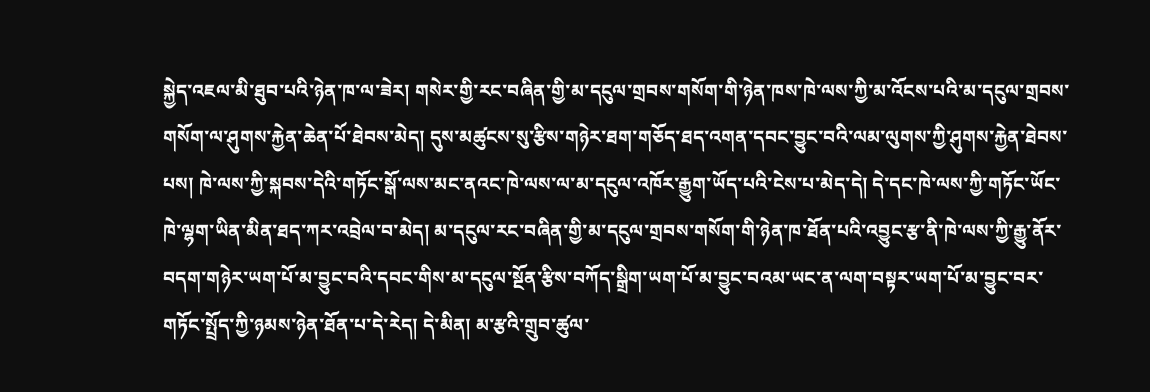སྐྱེད་འཇལ་མི་ཐུབ་པའི་ཉེན་ཁ་ལ་ཟེར། གསེར་གྱི་རང་བཞིན་གྱི་མ་དངུལ་གྲབས་གསོག་གི་ཉེན་ཁས་ཁེ་ལས་ཀྱི་མ་འོངས་པའི་མ་དངུལ་གྲབས་གསོག་ལ་ཤུགས་རྐྱེན་ཆེན་པོ་ཐེབས་མེད། དུས་མཚུངས་སུ་རྩིས་གཉེར་ཐག་གཅོད་ཐད་འགན་དབང་བྱུང་བའི་ལམ་ལུགས་ཀྱི་ཤུགས་རྐྱེན་ཐེབས་པས། ཁེ་ལས་ཀྱི་སྐབས་དེའི་གཏོང་སྒོ་ལས་མང་ནའང་ཁེ་ལས་ལ་མ་དངུལ་འཁོར་རྒྱུག་ཡོད་པའི་ངེས་པ་མེད་དེ། དེ་དང་ཁེ་ལས་ཀྱི་གཏོང་ཡོང་ཁེ་ལྷག་ཡིན་མིན་ཐད་ཀར་འབྲེལ་བ་མེད། མ་དངུལ་རང་བཞིན་གྱི་མ་དངུལ་གྲབས་གསོག་གི་ཉེན་ཁ་ཐོན་པའི་འབྱུང་རྩ་ནི་ཁེ་ལས་ཀྱི་རྒྱུ་ནོར་བདག་གཉེར་ཡག་པོ་མ་བྱུང་བའི་དབང་གིས་མ་དངུལ་སྔོན་རྩིས་བཀོད་སྒྲིག་ཡག་པོ་མ་བྱུང་བའམ་ཡང་ན་ལག་བསྟར་ཡག་པོ་མ་བྱུང་བར་གཏོང་སྤྲོད་ཀྱི་ཉམས་ཉེན་ཐོན་པ་དེ་རེད། དེ་མིན། མ་རྩའི་གྲུབ་ཚུལ་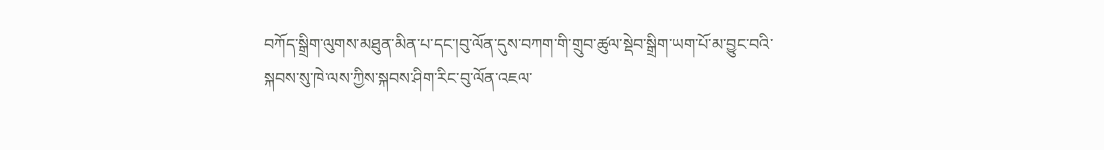བཀོད་སྒྲིག་ལུགས་མཐུན་མིན་པ་དང་།བུ་ལོན་དུས་བཀག་གི་གྲུབ་ཚུལ་སྡེབ་སྒྲིག་ཡག་པོ་མ་བྱུང་བའི་སྐབས་སུ་ཁེ་ལས་ཀྱིས་སྐབས་ཤིག་རིང་བུ་ལོན་འཇལ་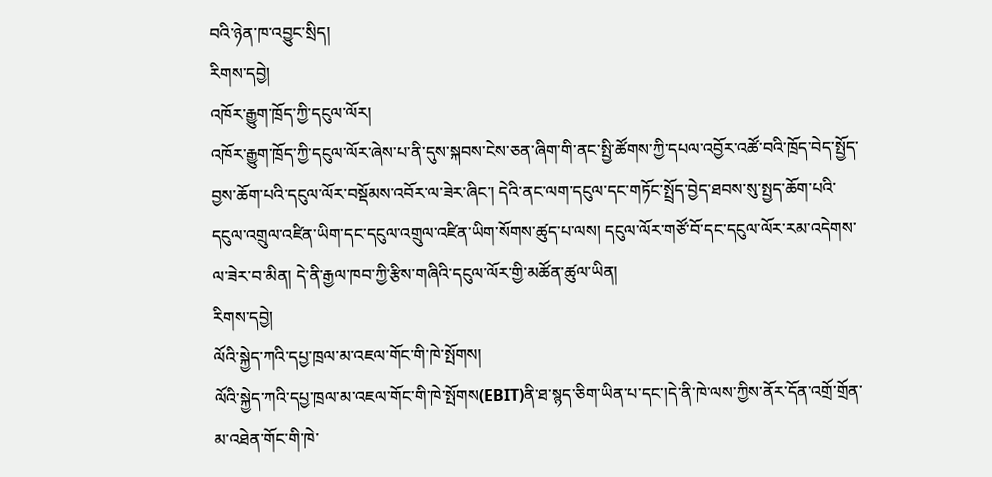བའི་ཉེན་ཁ་འབྱུང་སྲིད།
རིགས་དབྱེ།
འཁོར་རྒྱུག་ཁྲོད་ཀྱི་དངུལ་ལོར།
འཁོར་རྒྱུག་ཁྲོད་ཀྱི་དངུལ་ལོར་ཞེས་པ་ནི་དུས་སྐབས་ངེས་ཅན་ཞིག་གི་ནང་སྤྱི་ཚོགས་ཀྱི་དཔལ་འབྱོར་འཚོ་བའི་ཁྲོད་བེད་སྤྱོད་བྱས་ཆོག་པའི་དངུལ་ལོར་བསྡོམས་འབོར་ལ་ཟེར་ཞིང་། དེའི་ནང་ལག་དངུལ་དང་གཏོང་སྤྲོད་བྱེད་ཐབས་སུ་སྤྱད་ཆོག་པའི་དངུལ་འགྲུལ་འཛིན་ཡིག་དང་དངུལ་འགྲུལ་འཛིན་ཡིག་སོགས་ཚུད་པ་ལས། དངུལ་ལོར་གཙོ་བོ་དང་དངུལ་ལོར་རམ་འདེགས་ལ་ཟེར་བ་མིན། དེ་ནི་རྒྱལ་ཁབ་ཀྱི་རྩིས་གཞིའི་དངུལ་ལོར་གྱི་མཚོན་ཚུལ་ཡིན།
རིགས་དབྱེ།
ལོའི་སྐྱེད་ཀའི་དཔྱ་ཁྲལ་མ་འཇལ་གོང་གི་ཁེ་སྤོགས།
ལོའི་སྐྱེད་ཀའི་དཔྱ་ཁྲལ་མ་འཇལ་གོང་གི་ཁེ་སྤོགས(EBIT)ནི་ཐ་སྙད་ཅིག་ཡིན་པ་དང་།དེ་ནི་ཁེ་ལས་ཀྱིས་ནོར་དོན་འགྲོ་གྲོན་མ་འཐེན་གོང་གི་ཁེ་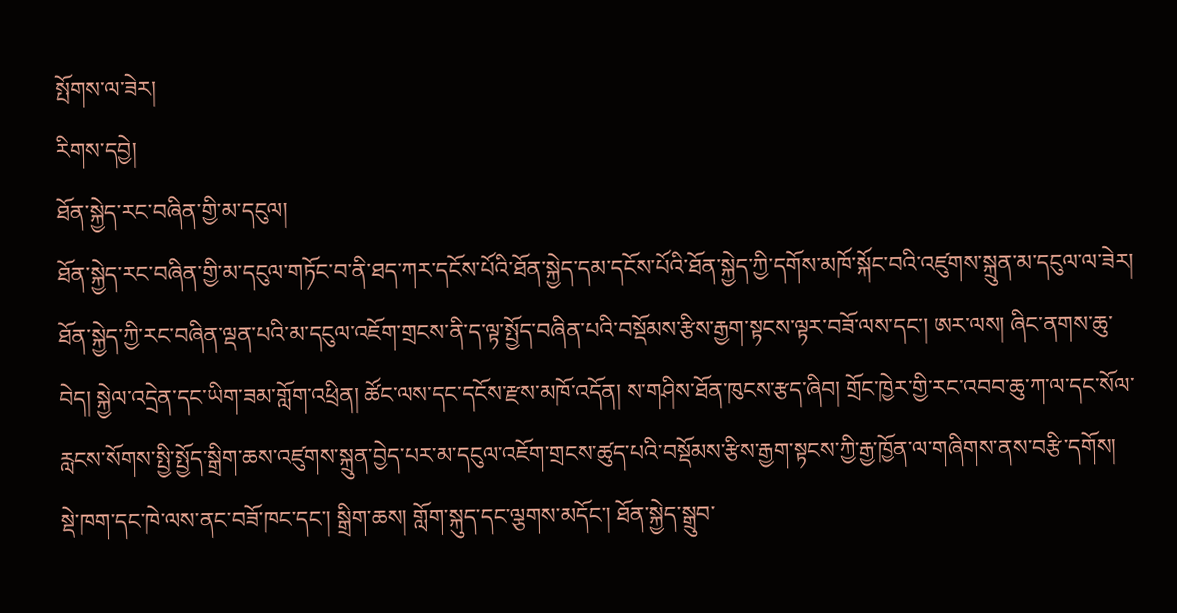སྤོགས་ལ་ཟེར།
རིགས་དབྱེ།
ཐོན་སྐྱེད་རང་བཞིན་གྱི་མ་དངུལ།
ཐོན་སྐྱེད་རང་བཞིན་གྱི་མ་དངུལ་གཏོང་བ་ནི་ཐད་ཀར་དངོས་པོའི་ཐོན་སྐྱེད་དམ་དངོས་པོའི་ཐོན་སྐྱེད་ཀྱི་དགོས་མཁོ་སྐོང་བའི་འཛུགས་སྐྲུན་མ་དངུལ་ལ་ཟེར། ཐོན་སྐྱེད་ཀྱི་རང་བཞིན་ལྡན་པའི་མ་དངུལ་འཇོག་གྲངས་ནི་ད་ལྟ་སྤྱོད་བཞིན་པའི་བསྡོམས་རྩིས་རྒྱག་སྟངས་ལྟར་བཟོ་ལས་དང་། ཨར་ལས། ཞིང་ནགས་ཆུ་བེད། སྐྱེལ་འདྲེན་དང་ཡིག་ཟམ་གློག་འཕྲིན། ཚོང་ལས་དང་དངོས་རྫས་མཁོ་འདོན། ས་གཤིས་ཐོན་ཁུངས་རྩད་ཞིབ། གྲོང་ཁྱེར་གྱི་རང་འབབ་ཆུ་ཀ་ལ་དང་སོལ་རླངས་སོགས་སྤྱི་སྤྱོད་སྒྲིག་ཆས་འཛུགས་སྐྲུན་བྱེད་པར་མ་དངུལ་འཇོག་གྲངས་ཚུད་པའི་བསྡོམས་རྩིས་རྒྱག་སྟངས་ཀྱི་རྒྱ་ཁྱོན་ལ་གཞིགས་ནས་བརྩི་དགོས། སྡེ་ཁག་དང་ཁེ་ལས་ནང་བཟོ་ཁང་དང་། སྒྲིག་ཆས། གློག་སྐུད་དང་ལྕགས་མདོང་། ཐོན་སྐྱེད་སྒྲུབ་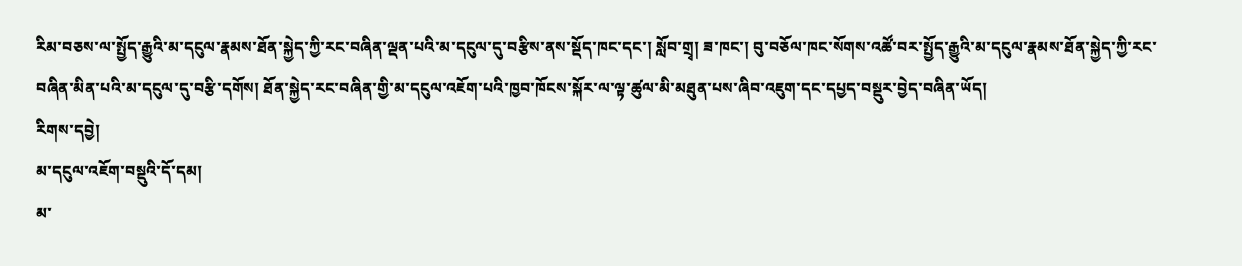རིམ་བཅས་ལ་སྤྱོད་རྒྱུའི་མ་དངུལ་རྣམས་ཐོན་སྐྱེད་ཀྱི་རང་བཞིན་ལྡན་པའི་མ་དངུལ་དུ་བརྩིས་ནས་སྡོད་ཁང་དང་། སློབ་གྲྭ། ཟ་ཁང་། བུ་བཅོལ་ཁང་སོགས་འཚོ་བར་སྤྱོད་རྒྱུའི་མ་དངུལ་རྣམས་ཐོན་སྐྱེད་ཀྱི་རང་བཞིན་མིན་པའི་མ་དངུལ་དུ་བརྩི་དགོས། ཐོན་སྐྱེད་རང་བཞིན་གྱི་མ་དངུལ་འཇོག་པའི་ཁྱབ་ཁོངས་སྐོར་ལ་ལྟ་ཚུལ་མི་མཐུན་པས་ཞིབ་འཇུག་དང་དཔྱད་བསྡུར་བྱེད་བཞིན་ཡོད།
རིགས་དབྱེ།
མ་དངུལ་འཇོག་བསྡུའི་དོ་དམ།
མ་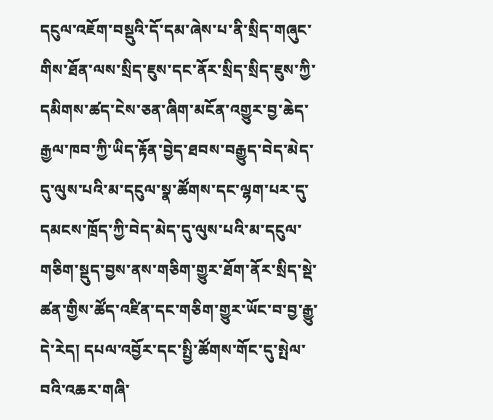དངུལ་འཇོག་བསྡུའི་དོ་དམ་ཞེས་པ་ནི་སྲིད་གཞུང་གིས་ཐོན་ལས་སྲིད་ཇུས་དང་ནོར་སྲིད་སྲིད་ཇུས་ཀྱི་དམིགས་ཚད་ངེས་ཅན་ཞིག་མངོན་འགྱུར་བྱ་ཆེད་རྒྱལ་ཁབ་ཀྱི་ཡིད་རྟོན་བྱེད་ཐབས་བརྒྱུད་བེད་མེད་དུ་ལུས་པའི་མ་དངུལ་སྣ་ཚོགས་དང་ལྷག་པར་དུ་དམངས་ཁྲོད་ཀྱི་བེད་མེད་དུ་ལུས་པའི་མ་དངུལ་གཅིག་སྡུད་བྱས་ནས་གཅིག་གྱུར་ཐོག་ནོར་སྲིད་སྡེ་ཚན་གྱིས་ཚོད་འཛིན་དང་གཅིག་གྱུར་ཡོང་བ་བྱ་རྒྱུ་དེ་རེད། དཔལ་འབྱོར་དང་སྤྱི་ཚོགས་གོང་དུ་སྤེལ་བའི་འཆར་གཞི་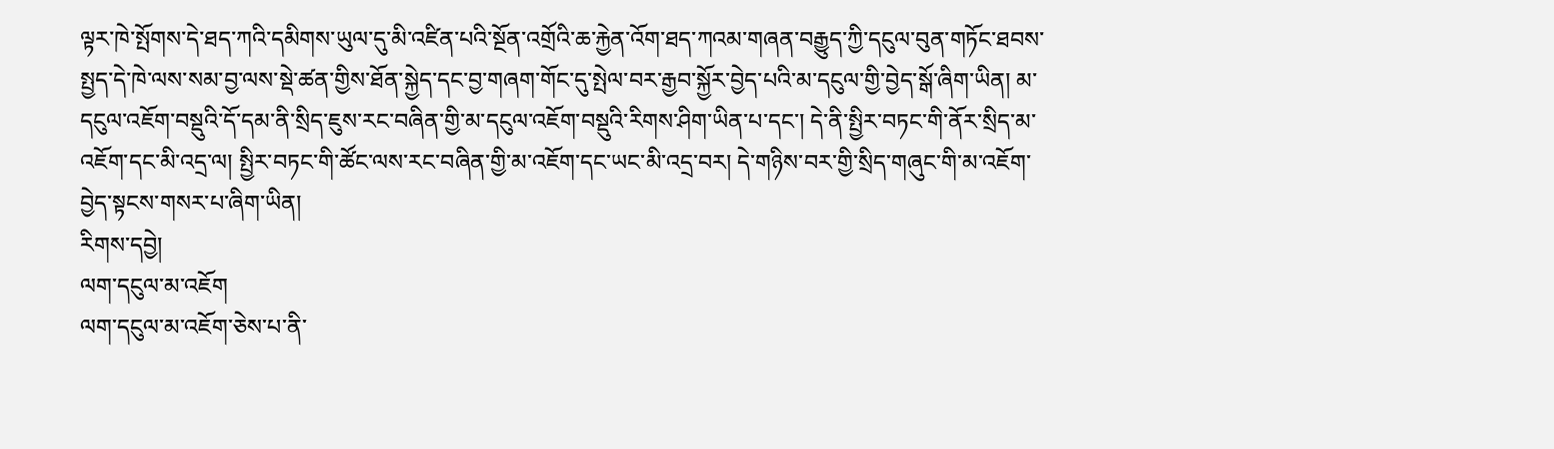ལྟར་ཁེ་སྤོགས་དེ་ཐད་ཀའི་དམིགས་ཡུལ་དུ་མི་འཛིན་པའི་སྔོན་འགྲོའི་ཆ་རྐྱེན་འོག་ཐད་ཀའམ་གཞན་བརྒྱུད་ཀྱི་དངུལ་བུན་གཏོང་ཐབས་སྤྱད་དེ་ཁེ་ལས་སམ་བྱ་ལས་སྡེ་ཚན་གྱིས་ཐོན་སྐྱེད་དང་བྱ་གཞག་གོང་དུ་སྤེལ་བར་རྒྱབ་སྐྱོར་བྱེད་པའི་མ་དངུལ་གྱི་བྱེད་སྒོ་ཞིག་ཡིན། མ་དངུལ་འཇོག་བསྡུའི་དོ་དམ་ནི་སྲིད་ཇུས་རང་བཞིན་གྱི་མ་དངུལ་འཇོག་བསྡུའི་རིགས་ཤིག་ཡིན་པ་དང་། དེ་ནི་སྤྱིར་བཏང་གི་ནོར་སྲིད་མ་འཇོག་དང་མི་འདྲ་ལ། སྤྱིར་བཏང་གི་ཚོང་ལས་རང་བཞིན་གྱི་མ་འཇོག་དང་ཡང་མི་འདྲ་བར། དེ་གཉིས་བར་གྱི་སྲིད་གཞུང་གི་མ་འཇོག་བྱེད་སྟངས་གསར་པ་ཞིག་ཡིན།
རིགས་དབྱེ།
ལག་དངུལ་མ་འཇོག
ལག་དངུལ་མ་འཇོག་ཅེས་པ་ནི་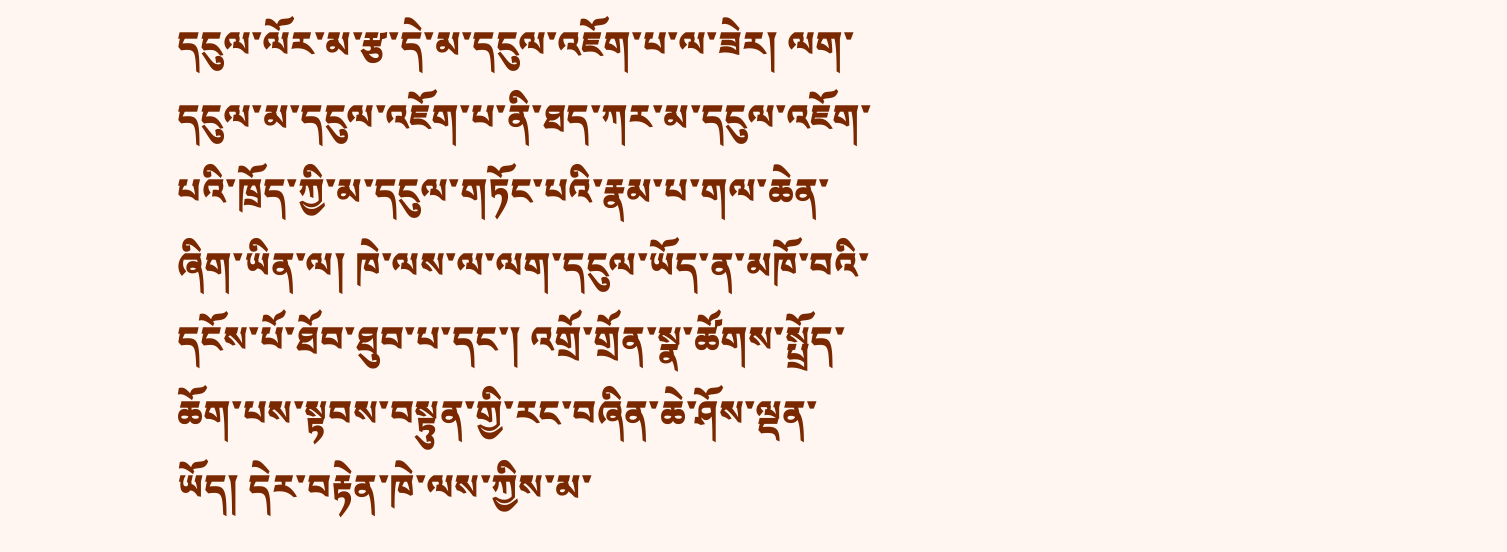དངུལ་ལོར་མ་རྩ་དེ་མ་དངུལ་འཇོག་པ་ལ་ཟེར། ལག་དངུལ་མ་དངུལ་འཇོག་པ་ནི་ཐད་ཀར་མ་དངུལ་འཇོག་པའི་ཁྲོད་ཀྱི་མ་དངུལ་གཏོང་པའི་རྣམ་པ་གལ་ཆེན་ཞིག་ཡིན་ལ། ཁེ་ལས་ལ་ལག་དངུལ་ཡོད་ན་མཁོ་བའི་དངོས་པོ་ཐོབ་ཐུབ་པ་དང་། འགྲོ་གྲོན་སྣ་ཚོགས་སྤྲོད་ཆོག་པས་སྟབས་བསྟུན་གྱི་རང་བཞིན་ཆེ་ཤོས་ལྡན་ཡོད། དེར་བརྟེན་ཁེ་ལས་ཀྱིས་མ་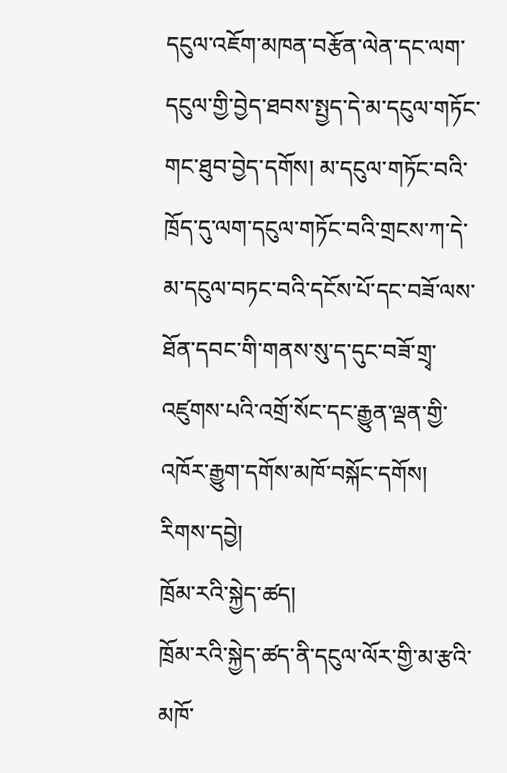དངུལ་འཇོག་མཁན་བརྩོན་ལེན་དང་ལག་དངུལ་གྱི་བྱེད་ཐབས་སྤྱད་དེ་མ་དངུལ་གཏོང་གང་ཐུབ་བྱེད་དགོས། མ་དངུལ་གཏོང་བའི་ཁྲོད་དུ་ལག་དངུལ་གཏོང་བའི་གྲངས་ཀ་དེ་མ་དངུལ་བཏང་བའི་དངོས་པོ་དང་བཟོ་ལས་ཐོན་དབང་གི་གནས་སུ་ད་དུང་བཟོ་གྲྭ་འཛུགས་པའི་འགྲོ་སོང་དང་རྒྱུན་ལྡན་གྱི་འཁོར་རྒྱུག་དགོས་མཁོ་བསྐོང་དགོས།
རིགས་དབྱེ།
ཁྲོམ་རའི་སྐྱེད་ཚད།
ཁྲོམ་རའི་སྐྱེད་ཚད་ནི་དངུལ་ལོར་གྱི་མ་རྩའི་མཁོ་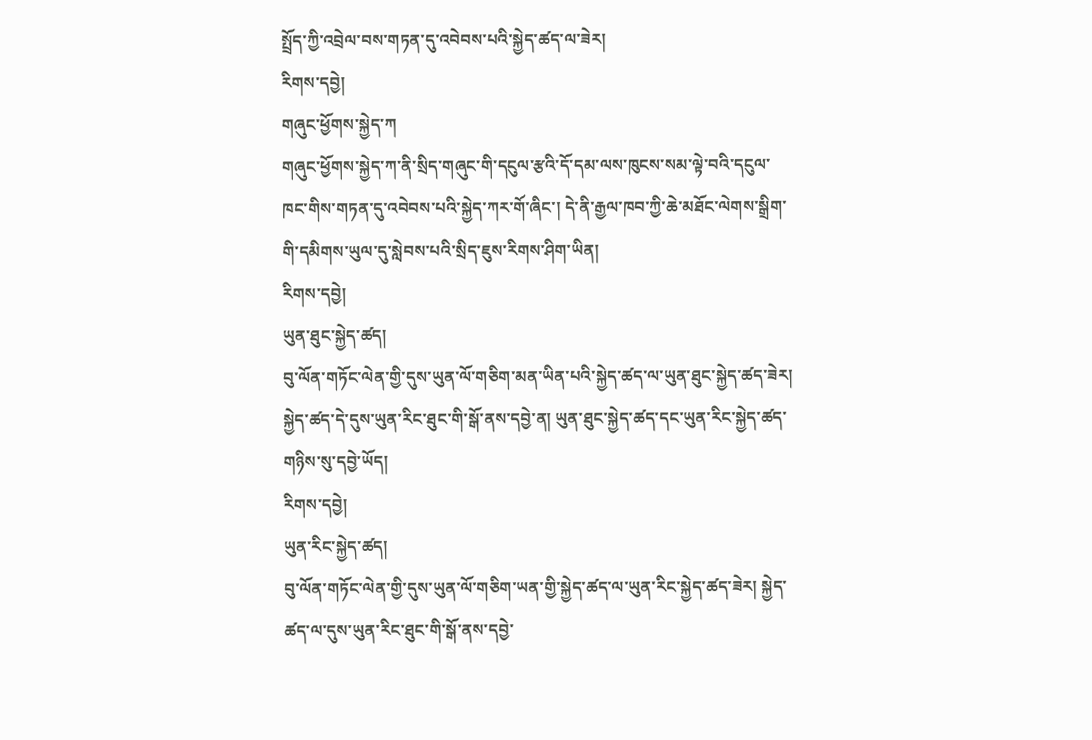སྤྲོད་ཀྱི་འབྲེལ་བས་གཏན་དུ་འབེབས་པའི་སྐྱེད་ཚད་ལ་ཟེར།
རིགས་དབྱེ།
གཞུང་ཕྱོགས་སྐྱེད་ཀ
གཞུང་ཕྱོགས་སྐྱེད་ཀ་ནི་སྲིད་གཞུང་གི་དངུལ་རྩའི་དོ་དམ་ལས་ཁུངས་སམ་ལྟེ་བའི་དངུལ་ཁང་གིས་གཏན་དུ་འབེབས་པའི་སྐྱེད་ཀར་གོ་ཞིང་། དེ་ནི་རྒྱལ་ཁབ་ཀྱི་ཆེ་མཐོང་ལེགས་སྒྲིག་གི་དམིགས་ཡུལ་དུ་སླེབས་པའི་སྲིད་ཇུས་རིགས་ཤིག་ཡིན།
རིགས་དབྱེ།
ཡུན་ཐུང་སྐྱེད་ཚད།
བུ་ལོན་གཏོང་ལེན་གྱི་དུས་ཡུན་ལོ་གཅིག་མན་ཡིན་པའི་སྐྱེད་ཚད་ལ་ཡུན་ཐུང་སྐྱེད་ཚད་ཟེར། སྐྱེད་ཚད་དེ་དུས་ཡུན་རིང་ཐུང་གི་སྒོ་ནས་དབྱེ་ན། ཡུན་ཐུང་སྐྱེད་ཚད་དང་ཡུན་རིང་སྐྱེད་ཚད་གཉིས་སུ་དབྱེ་ཡོད།
རིགས་དབྱེ།
ཡུན་རིང་སྐྱེད་ཚད།
བུ་ལོན་གཏོང་ལེན་གྱི་དུས་ཡུན་ལོ་གཅིག་ཡན་གྱི་སྐྱེད་ཚད་ལ་ཡུན་རིང་སྐྱེད་ཚད་ཟེར། སྐྱེད་ཚད་ལ་དུས་ཡུན་རིང་ཐུང་གི་སྒོ་ནས་དབྱེ་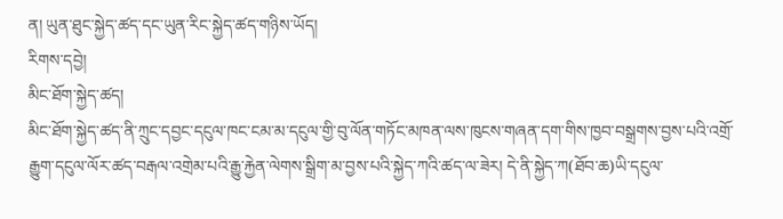ན། ཡུན་ཐུང་སྐྱེད་ཚད་དང་ཡུན་རིང་སྐྱེད་ཚད་གཉིས་ཡོད།
རིགས་དབྱེ།
མིང་ཐོག་སྐྱེད་ཚད།
མིང་ཐོག་སྐྱེད་ཚད་ནི་ཀྲུང་དབྱང་དངུལ་ཁང་ངམ་མ་དངུལ་གྱི་བུ་ལོན་གཏོང་མཁན་ལས་ཁུངས་གཞན་དག་གིས་ཁྱབ་བསྒྲགས་བྱས་པའི་འགྲོ་རྒྱུག་དངུལ་ལོར་ཚད་བརྒལ་འགྲེམ་པའི་རྒྱུ་རྐྱེན་ལེགས་སྒྲིག་མ་བྱས་པའི་སྐྱེད་ཀའི་ཚད་ལ་ཟེར། དེ་ནི་སྐྱེད་ཀ(ཐོབ་ཆ)ཡི་དངུལ་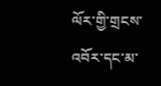ལོར་གྱི་གྲངས་འབོར་དང་མ་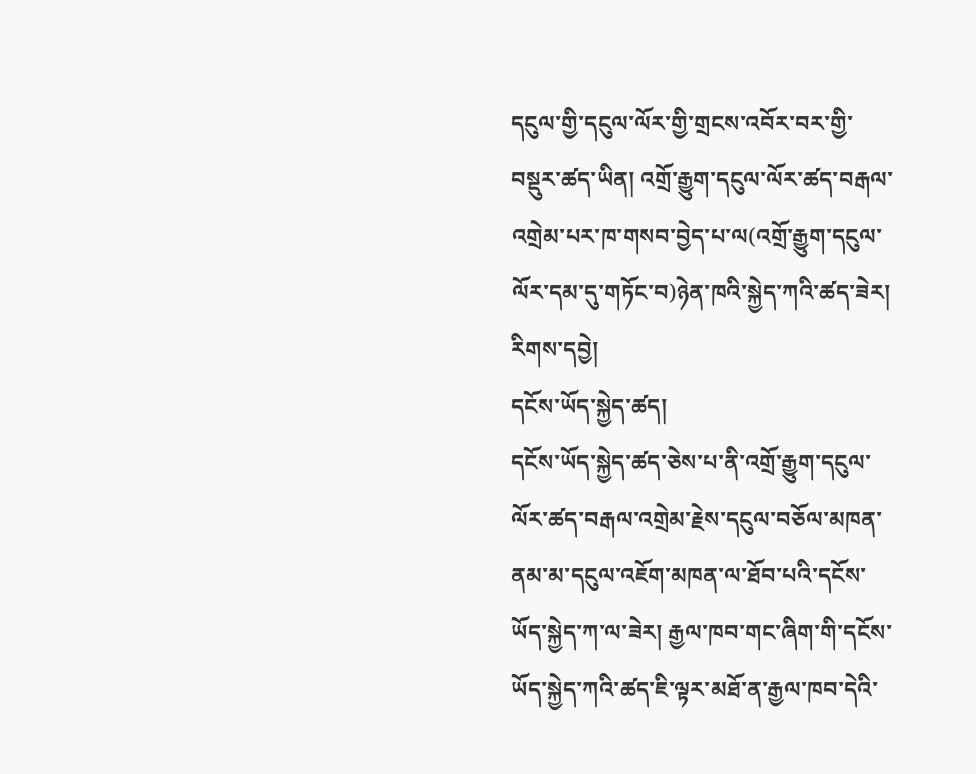དངུལ་གྱི་དངུལ་ལོར་གྱི་གྲངས་འབོར་བར་གྱི་བསྡུར་ཚད་ཡིན། འགྲོ་རྒྱུག་དངུལ་ལོར་ཚད་བརྒལ་འགྲེམ་པར་ཁ་གསབ་བྱེད་པ་ལ(འགྲོ་རྒྱུག་དངུལ་ལོར་དམ་དུ་གཏོང་བ)ཉེན་ཁའི་སྐྱེད་ཀའི་ཚད་ཟེར།
རིགས་དབྱེ།
དངོས་ཡོད་སྐྱེད་ཚད།
དངོས་ཡོད་སྐྱེད་ཚད་ཅེས་པ་ནི་འགྲོ་རྒྱུག་དངུལ་ལོར་ཚད་བརྒལ་འགྲེམ་རྗེས་དངུལ་བཅོལ་མཁན་ནམ་མ་དངུལ་འཇོག་མཁན་ལ་ཐོབ་པའི་དངོས་ཡོད་སྐྱེད་ཀ་ལ་ཟེར། རྒྱལ་ཁབ་གང་ཞིག་གི་དངོས་ཡོད་སྐྱེད་ཀའི་ཚད་ཇི་ལྟར་མཐོ་ན་རྒྱལ་ཁབ་དེའི་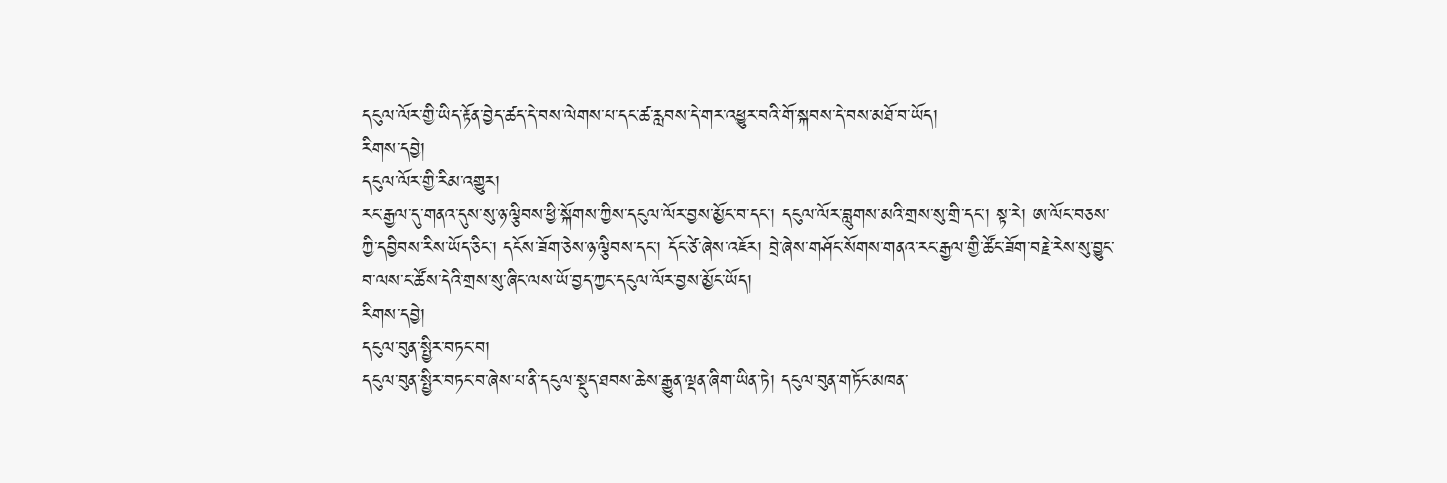དངུལ་ལོར་གྱི་ཡིད་རྟོན་བྱེད་ཚད་དེ་བས་ལེགས་པ་དང་ཚ་རླབས་དེ་གར་འཕྱུར་བའི་གོ་སྐབས་དེ་བས་མཐོ་བ་ཡོད།
རིགས་དབྱེ།
དངུལ་ལོར་གྱི་རིམ་འགྱུར།
རང་རྒྱལ་དུ་གནའ་དུས་སུ་ཉ་ལྕིབས་ཕྱི་སྐོགས་ཀྱིས་དངུལ་ལོར་བྱས་མྱོང་བ་དང་། དངུལ་ལོར་བླུགས་མའི་གྲས་སུ་གྲི་དང་། སྟ་རེ། ཨ་ལོང་བཅས་ཀྱི་དབྱིབས་རིས་ཡོད་ཅིང་། དངོས་ཟོག་ཅེས་ཉ་ལྕིབས་དང་། དོང་ཙེ་ཞེས་འཇོར། བྲེ་ཞེས་གཤོང་སོགས་གནའ་རང་རྒྱལ་གྱི་ཚོང་ཟོག་བརྗེ་རེས་སུ་བྱུང་བ་ལས་ང་ཚོས་དེའི་གྲས་སུ་ཞིང་ལས་ཡོ་བྱད་ཀྱང་དངུལ་ལོར་བྱས་མྱོང་ཡོད།
རིགས་དབྱེ།
དངུལ་བུན་སྤྱིར་བཏང་བ།
དངུལ་བུན་སྤྱིར་བཏང་བ་ཞེས་པ་ནི་དངུལ་སྡུད་ཐབས་ཆེས་རྒྱུན་ལྡན་ཞིག་ཡིན་ཏེ། དངུལ་བུན་གཏོང་མཁན་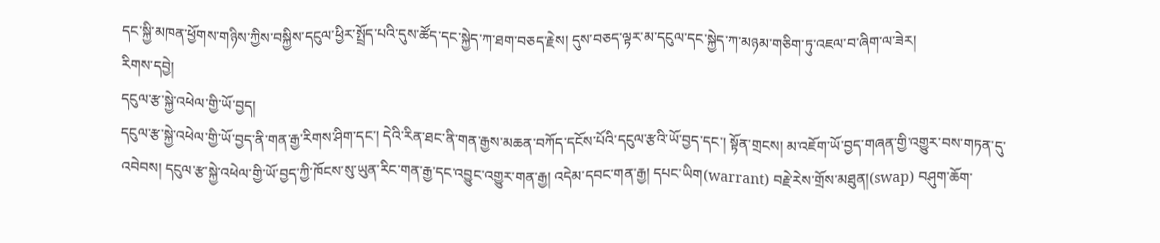དང་སྐྱི་མཁན་ཕྱོགས་གཉིས་ཀྱིས་བསྐྱིས་དངུལ་ཕྱིར་སྤྲོད་པའི་དུས་ཚོད་དང་སྐྱེད་ཀ་ཐག་བཅད་རྗེས། དུས་བཅད་ལྟར་མ་དངུལ་དང་སྐྱེད་ཀ་མཉམ་གཅིག་ཏུ་འཇལ་བ་ཞིག་ལ་ཟེར།
རིགས་དབྱེ།
དངུལ་རྩ་སྐྱེ་འཕེལ་གྱི་ཡོ་བྱད།
དངུལ་རྩ་སྐྱེ་འཕེལ་གྱི་ཡོ་བྱད་ནི་གན་རྒྱ་རིགས་ཤིག་དང་། དེའི་རིན་ཐང་ནི་གན་རྒྱས་མཆན་བཀོད་དངོས་པོའི་དངུལ་རྩའི་ཡོ་བྱད་དང་། སྟོན་གྲངས། མ་འཇོག་ཡོ་བྱད་གཞན་གྱི་འགྱུར་བས་གཏན་དུ་འབེབས། དངུལ་རྩ་སྐྱེ་འཕེལ་གྱི་ཡོ་བྱད་ཀྱི་ཁོངས་སུ་ཡུན་རིང་གན་རྒྱ་དང་འབྱུང་འགྱུར་གན་རྒྱ། འདེམ་དབང་གན་རྒྱ། དཔང་ཡིག(warrant) བརྗེ་རེས་གྲོས་མཐུན།(swap) བཤུག་ཆོག་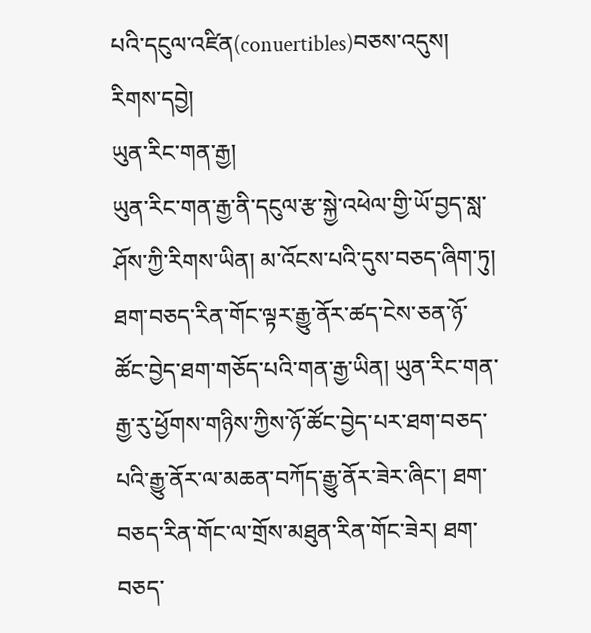པའི་དངུལ་འཛིན(conuertibles)བཅས་འདུས།
རིགས་དབྱེ།
ཡུན་རིང་གན་རྒྱ།
ཡུན་རིང་གན་རྒྱ་ནི་དངུལ་རྩ་སྐྱེ་འཕེལ་གྱི་ཡོ་བྱད་སླ་ཤོས་ཀྱི་རིགས་ཡིན། མ་འོངས་པའི་དུས་བཅད་ཞིག་ཏུ། ཐག་བཅད་རིན་གོང་ལྟར་རྒྱུ་ནོར་ཚད་ངེས་ཅན་ཉོ་ཚོང་བྱེད་ཐག་གཅོད་པའི་གན་རྒྱ་ཡིན། ཡུན་རིང་གན་རྒྱ་རུ་ཕྱོགས་གཉིས་ཀྱིས་ཉོ་ཚོང་བྱེད་པར་ཐག་བཅད་པའི་རྒྱུ་ནོར་ལ་མཆན་བཀོད་རྒྱུ་ནོར་ཟེར་ཞིང་། ཐག་བཅད་རིན་གོང་ལ་གྲོས་མཐུན་རིན་གོང་ཟེར། ཐག་བཅད་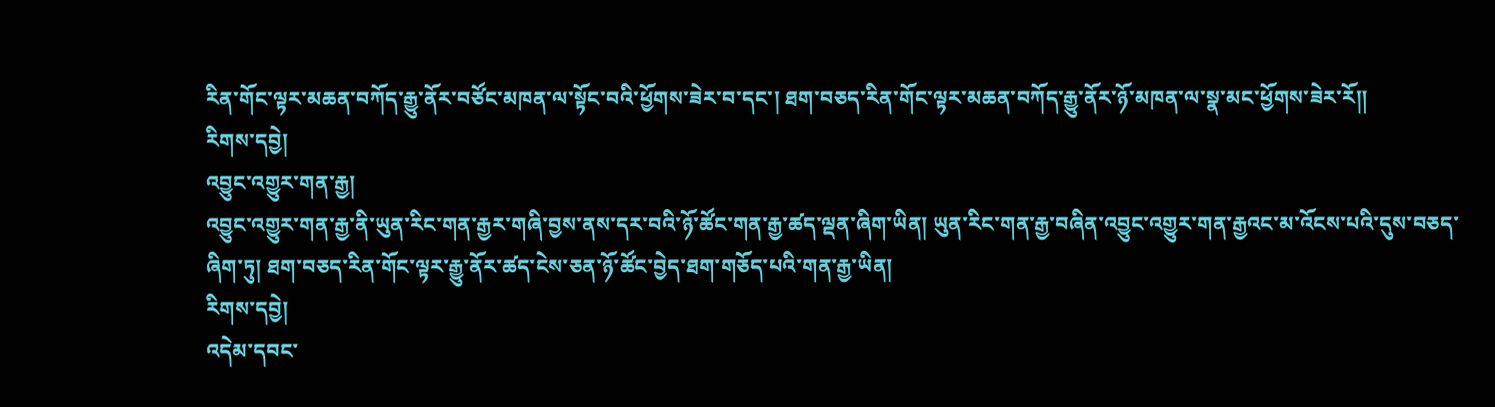རིན་གོང་ལྟར་མཆན་བཀོད་རྒྱུ་ནོར་བཙོང་མཁན་ལ་སྟོང་བའི་ཕྱོགས་ཟེར་བ་དང་། ཐག་བཅད་རིན་གོང་ལྟར་མཆན་བཀོད་རྒྱུ་ནོར་ཉོ་མཁན་ལ་སྣ་མང་ཕྱོགས་ཟེར་རོ༎
རིགས་དབྱེ།
འབྱུང་འགྱུར་གན་རྒྱ།
འབྱུང་འགྱུར་གན་རྒྱ་ནི་ཡུན་རིང་གན་རྒྱར་གཞི་བྱས་ནས་དར་བའི་ཉོ་ཚོང་གན་རྒྱ་ཚད་ལྡན་ཞིག་ཡིན། ཡུན་རིང་གན་རྒྱ་བཞིན་འབྱུང་འགྱུར་གན་རྒྱའང་མ་འོངས་པའི་དུས་བཅད་ཞིག་ཏུ། ཐག་བཅད་རིན་གོང་ལྟར་རྒྱུ་ནོར་ཚད་ངེས་ཅན་ཉོ་ཚོང་བྱེད་ཐག་གཅོད་པའི་གན་རྒྱ་ཡིན།
རིགས་དབྱེ།
འདེམ་དབང་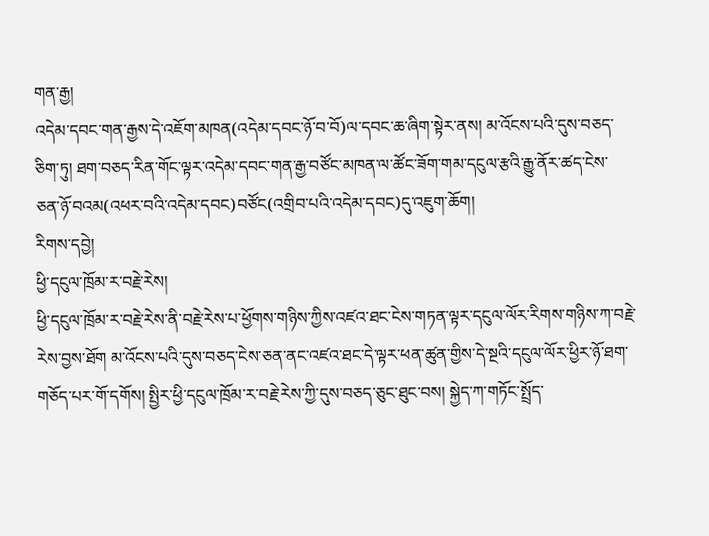གན་རྒྱ།
འདེམ་དབང་གན་རྒྱས་དེ་འཇོག་མཁན(འདེམ་དབང་ཉོ་བ་བོ)ལ་དབང་ཆ་ཞིག་སྟེར་ནས། མ་འོངས་པའི་དུས་བཅད་ཅིག་ཏུ། ཐག་བཅད་རིན་གོང་ལྟར་འདེམ་དབང་གན་རྒྱ་བཙོང་མཁན་ལ་ཚོང་ཟོག་གམ་དངུལ་རྩའི་རྒྱུ་ནོར་ཚད་ངེས་ཅན་ཉོ་བའམ(འཕར་བའི་འདེམ་དབང)བཙོང(འགྲིབ་པའི་འདེམ་དབང)དུ་འཇུག་ཆོག།
རིགས་དབྱེ།
ཕྱི་དངུལ་ཁྲོམ་ར་བརྗེ་རེས།
ཕྱི་དངུལ་ཁྲོམ་ར་བརྗེ་རེས་ནི་བརྗེ་རེས་པ་ཕྱོགས་གཉིས་ཀྱིས་འཛའ་ཐང་ངེས་གཏན་ལྟར་དངུལ་ལོར་རིགས་གཉིས་ཀ་བརྗེ་རེས་བྱས་ཐོག མ་འོངས་པའི་དུས་བཅད་ངེས་ཅན་ནང་འཛའ་ཐང་དེ་ལྟར་ཕན་ཚུན་གྱིས་དེ་སྔའི་དངུལ་ལོར་ཕྱིར་ཉོ་ཐག་གཅོད་པར་གོ་དགོས། སྤྱིར་ཕྱི་དངུལ་ཁྲོམ་ར་བརྗེ་རེས་ཀྱི་དུས་བཅད་ཅུང་ཐུང་བས། སྐྱེད་ཀ་གཏོང་སྤྲོད་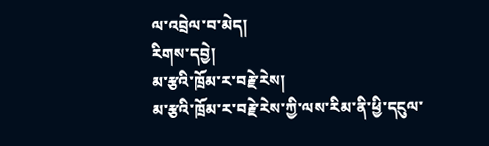ལ་འབྲེལ་བ་མེད།
རིགས་དབྱེ།
མ་རྩའི་ཁྲོམ་ར་བརྗེ་རེས།
མ་རྩའི་ཁྲོམ་ར་བརྗེ་རེས་ཀྱི་ལས་རིམ་ནི་ཕྱི་དངུལ་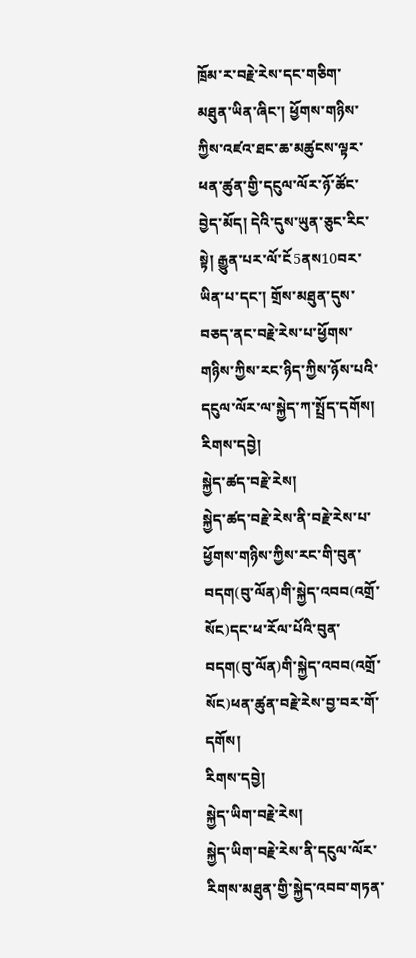ཁྲོམ་ར་བརྗེ་རེས་དང་གཅིག་མཐུན་ཡིན་ཞིང་། ཕྱོགས་གཉིས་ཀྱིས་འཛའ་ཐང་ཆ་མཚུངས་ལྟར་ཕན་ཚུན་གྱི་དངུལ་ལོར་ཉོ་ཚོང་བྱེད་མོད། དེའི་དུས་ཡུན་ཅུང་རིང་སྟེ། རྒྱུན་པར་ལོ་ངོ5ནས10བར་ཡིན་པ་དང་། གྲོས་མཐུན་དུས་བཅད་ནང་བརྗེ་རེས་པ་ཕྱོགས་གཉིས་ཀྱིས་རང་ཉིད་ཀྱིས་ཉོས་པའི་དངུལ་ལོར་ལ་སྐྱེད་ཀ་སྤྲོད་དགོས།
རིགས་དབྱེ།
སྐྱེད་ཚད་བརྗེ་རེས།
སྐྱེད་ཚད་བརྗེ་རེས་ནི་བརྗེ་རེས་པ་ཕྱོགས་གཉིས་ཀྱིས་རང་གི་བུན་བདག(བུ་ལོན)གི་སྐྱེད་འབབ(འགྲོ་སོང)དང་ཕ་རོལ་པོའི་བུན་བདག(བུ་ལོན)གི་སྐྱེད་འབབ(འགྲོ་སོང)ཕན་ཚུན་བརྗེ་རེས་བྱ་བར་གོ་དགོས།
རིགས་དབྱེ།
སྐྱེད་ཡིག་བརྗེ་རེས།
སྐྱེད་ཡིག་བརྗེ་རེས་ནི་དངུལ་ལོར་རིགས་མཐུན་གྱི་སྐྱེད་འབབ་གཏན་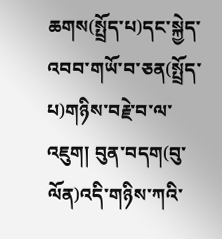ཆགས(སྤྲོད་པ)དང་སྐྱེད་འབབ་གཡོ་བ་ཅན(སྤྲོད་པ)གཉིས་བརྗེ་བ་ལ་འཇུག། བུན་བདག(བུ་ལོན)འདི་གཉིས་ཀའི་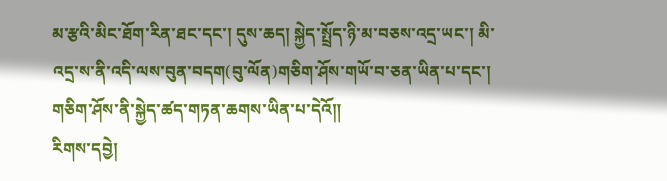མ་རྩའི་མིང་ཐོག་རིན་ཐང་དང་། དུས་ཆད། སྐྱེད་སྤྲོད་ཉི་མ་བཅས་འདྲ་ཡང་། མི་འདྲ་ས་ནི་འདི་ལས་བུན་བདག(བུ་ལོན)གཅིག་ཤོས་གཡོ་བ་ཅན་ཡིན་པ་དང་། གཅིག་ཤོས་ནི་སྐྱེད་ཚད་གཏན་ཆགས་ཡིན་པ་དེའོ༎
རིགས་དབྱེ།